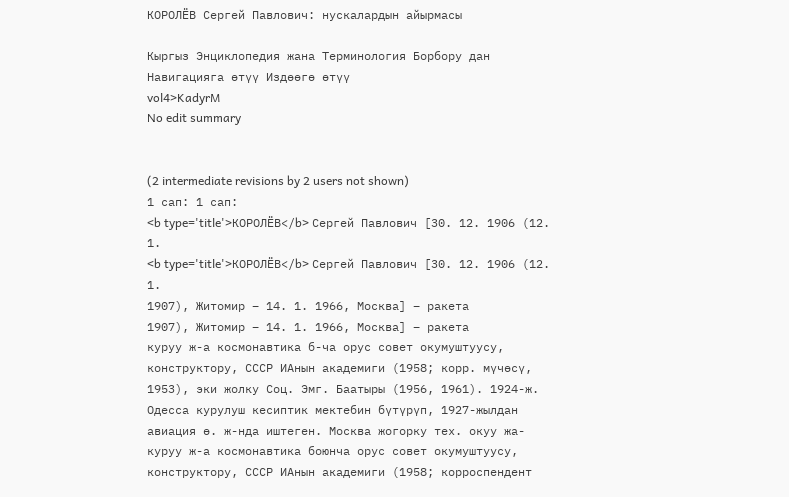КОРОЛЁВ Сергей Павлович: нускалардын айырмасы

Кыргыз Энциклопедия жана Терминология Борбору дан
Навигацияга өтүү Издөөгө өтүү
vol4>KadyrM
No edit summary


(2 intermediate revisions by 2 users not shown)
1 сап: 1 сап:
<b type='title'>КОРОЛЁВ</b> Сергей Павлович [30. 12. 1906 (12. 1.
<b type='title'>КОРОЛЁВ</b> Сергей Павлович [30. 12. 1906 (12. 1.
1907), Житомир – 14. 1. 1966, Москва] – ракета
1907), Житомир – 14. 1. 1966, Москва] – ракета
куруу ж-а космонавтика б-ча орус совет окумуштуусу, конструктору, СССР ИАнын академиги (1958; корр. мүчөсү, 1953), эки жолку Соц. Эмг. Баатыры (1956, 1961). 1924-ж. Одесса курулуш кесиптик мектебин бүтүрүп, 1927-жылдан авиация ө. ж-нда иштеген. Москва жогорку тех. окуу жа-
куруу ж-а космонавтика боюнча орус совет окумуштуусу, конструктору, СССР ИАнын академиги (1958; корроспендент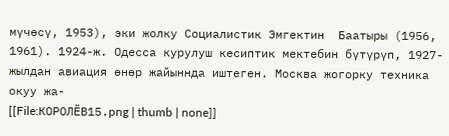мүчөсү, 1953), эки жолку Социалистик Эмгектин  Баатыры (1956, 1961). 1924-ж. Одесса курулуш кесиптик мектебин бүтүрүп, 1927-жылдан авиация өнөр жайыннда иштеген. Москва жогорку техника окуу жа-
[[File:КОРОЛЁВ15.png | thumb | none]]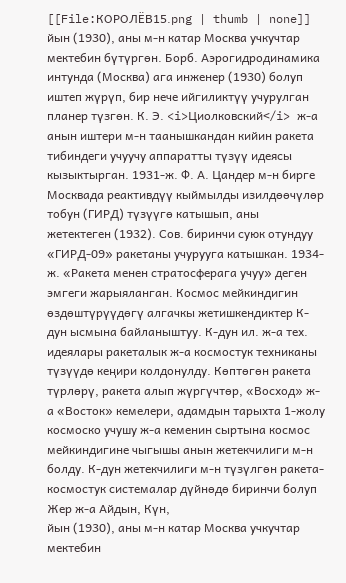[[File:КОРОЛЁВ15.png | thumb | none]]
йын (1930), аны м-н катар Москва учкучтар мектебин бүтүргөн. Борб. Аэрогидродинамика интунда (Москва) ага инженер (1930) болуп иштеп жүрүп, бир нече ийгиликтүү учурулган планер түзгөн. К. Э. <i>Циолковский</i> ж-а анын иштери м-н таанышкандан кийин ракета тибиндеги учуучу аппаратты түзүү идеясы кызыктырган. 1931-ж. Ф. А. Цандер м-н бирге Москвада реактивдүү кыймылды изилдөөчүлөр тобун (ГИРД) түзүүгө катышып, аны жетектеген (1932). Сов. биринчи суюк отундуу «ГИРД-09» ракетаны учурууга катышкан. 1934-ж. «Ракета менен стратосферага учуу» деген эмгеги жарыяланган. Космос мейкиндигин өздөштүрүүдөгү алгачкы жетишкендиктер К-дун ысмына байланыштуу. К-дун ил. ж-а тех. идеялары ракеталык ж-а космостук техниканы түзүүдө кеңири колдонулду. Көптөгөн ракета түрлөрү, ракета алып жүргүчтөр, «Восход» ж-а «Восток» кемелери, адамдын тарыхта 1-жолу космоско учушу ж-а кеменин сыртына космос мейкиндигине чыгышы анын жетекчилиги м-н болду. К-дун жетекчилиги м-н түзүлгөн ракета-космостук системалар дүйнөдө биринчи болуп Жер ж-а Айдын, Күн,
йын (1930), аны м-н катар Москва учкучтар мектебин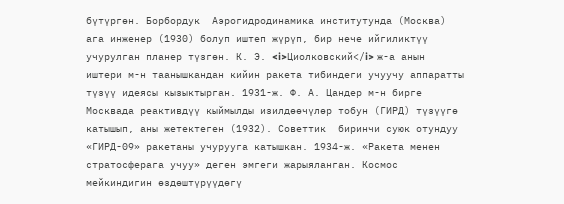бүтүргөн. Борбордук  Аэрогидродинамика институтунда (Москва) ага инженер (1930) болуп иштеп жүрүп, бир нече ийгиликтүү учурулган планер түзгөн. К. Э. <i>Циолковский</i> ж-а анын иштери м-н таанышкандан кийин ракета тибиндеги учуучу аппаратты түзүү идеясы кызыктырган. 1931-ж. Ф. А. Цандер м-н бирге Москвада реактивдүү кыймылды изилдөөчүлөр тобун (ГИРД) түзүүгө катышып, аны жетектеген (1932). Советтик  биринчи суюк отундуу «ГИРД-09» ракетаны учурууга катышкан. 1934-ж. «Ракета менен стратосферага учуу» деген эмгеги жарыяланган. Космос мейкиндигин өздөштүрүүдөгү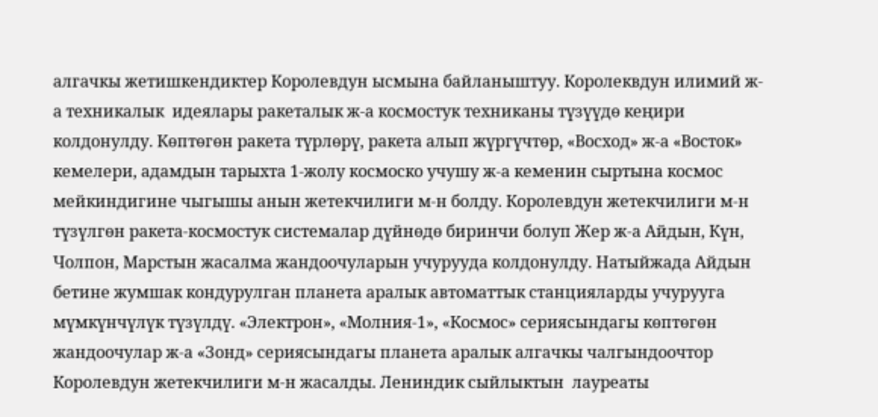алгачкы жетишкендиктер Королевдун ысмына байланыштуу. Королеквдун илимий ж-а техникалык  идеялары ракеталык ж-а космостук техниканы түзүүдө кеңири колдонулду. Көптөгөн ракета түрлөрү, ракета алып жүргүчтөр, «Восход» ж-а «Восток» кемелери, адамдын тарыхта 1-жолу космоско учушу ж-а кеменин сыртына космос мейкиндигине чыгышы анын жетекчилиги м-н болду. Королевдун жетекчилиги м-н түзүлгөн ракета-космостук системалар дүйнөдө биринчи болуп Жер ж-а Айдын, Күн, Чолпон, Марстын жасалма жандоочуларын учурууда колдонулду. Натыйжада Айдын бетине жумшак кондурулган планета аралык автоматтык станцияларды учурууга мүмкүнчүлүк түзүлдү. «Электрон», «Молния-1», «Космос» сериясындагы көптөгөн жандоочулар ж-а «Зонд» сериясындагы планета аралык алгачкы чалгындоочтор Королевдун жетекчилиги м-н жасалды. Лениндик сыйлыктын  лауреаты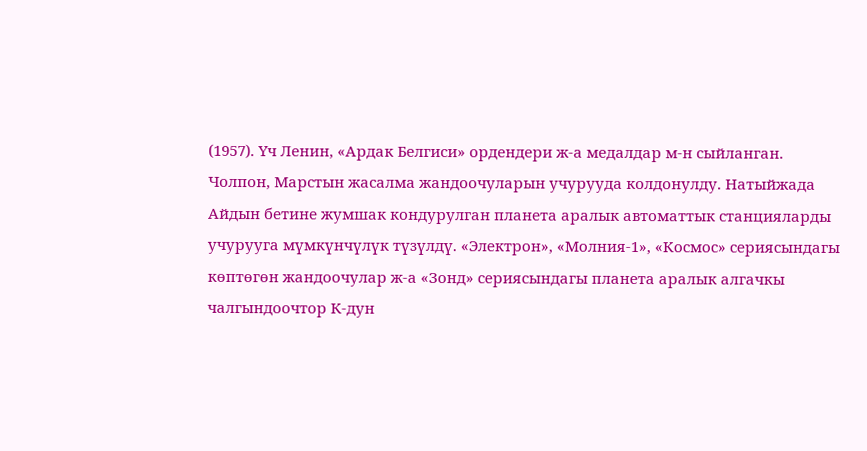(1957). Үч Ленин, «Ардак Белгиси» ордендери ж-а медалдар м-н сыйланган.
Чолпон, Марстын жасалма жандоочуларын учурууда колдонулду. Натыйжада Айдын бетине жумшак кондурулган планета аралык автоматтык станцияларды учурууга мүмкүнчүлүк түзүлдү. «Электрон», «Молния-1», «Космос» сериясындагы көптөгөн жандоочулар ж-а «Зонд» сериясындагы планета аралык алгачкы чалгындоочтор К-дун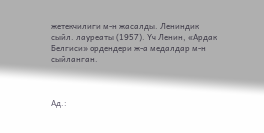жетекчилиги м-н жасалды. Лениндик сыйл. лауреаты (1957). Үч Ленин, «Ардак Белгиси» ордендери ж-а медалдар м-н сыйланган.



Ад.: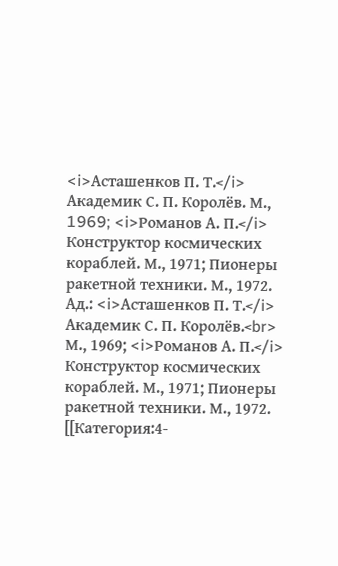<i>Асташенков П. Т.</i> Академик С. П. Королёв. М., 1969; <i>Романов А. П.</i> Конструктор космических кораблей. М., 1971; Пионеры ракетной техники. М., 1972.
Ад.: <i>Асташенков П. Т.</i> Академик С. П. Королёв.<br>
М., 1969; <i>Романов А. П.</i> Конструктор космических кораблей. М., 1971; Пионеры ракетной техники. М., 1972.
[[Категория:4-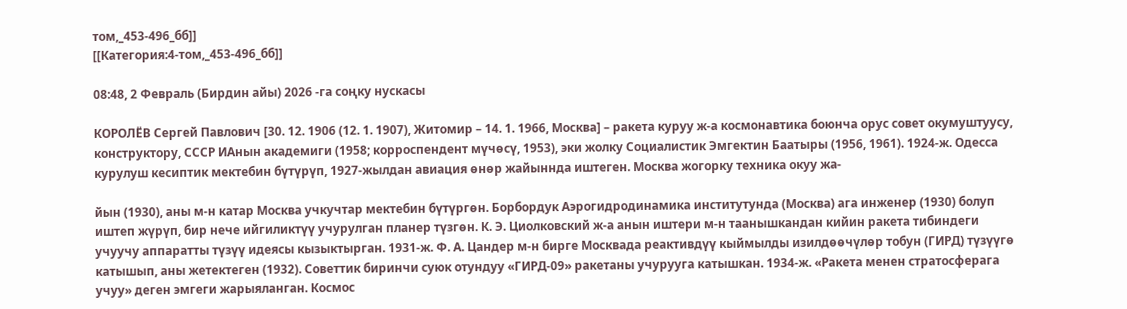том,_453-496_бб]]
[[Категория:4-том,_453-496_бб]]

08:48, 2 Февраль (Бирдин айы) 2026 -га соңку нускасы

КОРОЛЁВ Сергей Павлович [30. 12. 1906 (12. 1. 1907), Житомир – 14. 1. 1966, Москва] – ракета куруу ж-а космонавтика боюнча орус совет окумуштуусу, конструктору, СССР ИАнын академиги (1958; корроспендент мүчөсү, 1953), эки жолку Социалистик Эмгектин Баатыры (1956, 1961). 1924-ж. Одесса курулуш кесиптик мектебин бүтүрүп, 1927-жылдан авиация өнөр жайыннда иштеген. Москва жогорку техника окуу жа-

йын (1930), аны м-н катар Москва учкучтар мектебин бүтүргөн. Борбордук Аэрогидродинамика институтунда (Москва) ага инженер (1930) болуп иштеп жүрүп, бир нече ийгиликтүү учурулган планер түзгөн. К. Э. Циолковский ж-а анын иштери м-н таанышкандан кийин ракета тибиндеги учуучу аппаратты түзүү идеясы кызыктырган. 1931-ж. Ф. А. Цандер м-н бирге Москвада реактивдүү кыймылды изилдөөчүлөр тобун (ГИРД) түзүүгө катышып, аны жетектеген (1932). Советтик биринчи суюк отундуу «ГИРД-09» ракетаны учурууга катышкан. 1934-ж. «Ракета менен стратосферага учуу» деген эмгеги жарыяланган. Космос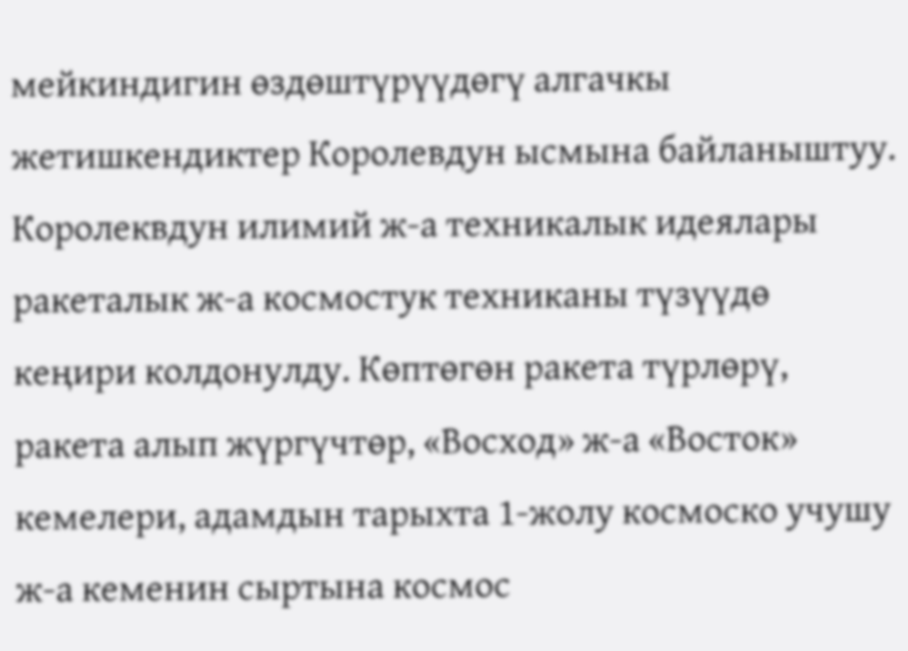мейкиндигин өздөштүрүүдөгү алгачкы жетишкендиктер Королевдун ысмына байланыштуу. Королеквдун илимий ж-а техникалык идеялары ракеталык ж-а космостук техниканы түзүүдө кеңири колдонулду. Көптөгөн ракета түрлөрү, ракета алып жүргүчтөр, «Восход» ж-а «Восток» кемелери, адамдын тарыхта 1-жолу космоско учушу ж-а кеменин сыртына космос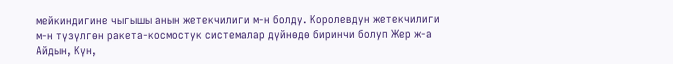мейкиндигине чыгышы анын жетекчилиги м-н болду. Королевдун жетекчилиги м-н түзүлгөн ракета-космостук системалар дүйнөдө биринчи болуп Жер ж-а Айдын, Күн,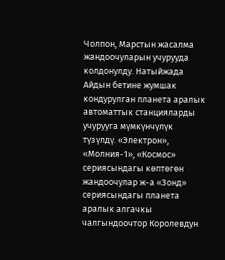Чолпон, Марстын жасалма жандоочуларын учурууда колдонулду. Натыйжада Айдын бетине жумшак кондурулган планета аралык автоматтык станцияларды учурууга мүмкүнчүлүк түзүлдү. «Электрон», «Молния-1», «Космос» сериясындагы көптөгөн жандоочулар ж-а «Зонд» сериясындагы планета аралык алгачкы чалгындоочтор Королевдун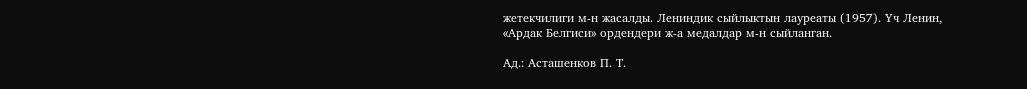жетекчилиги м-н жасалды. Лениндик сыйлыктын лауреаты (1957). Үч Ленин, «Ардак Белгиси» ордендери ж-а медалдар м-н сыйланган.

Ад.: Асташенков П. Т.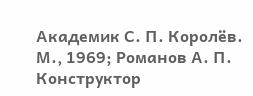Академик С. П. Королёв. М., 1969; Романов А. П. Конструктор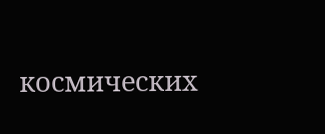космических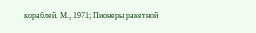кораблей. М., 1971; Пионеры ракетной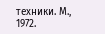техники. М., 1972.